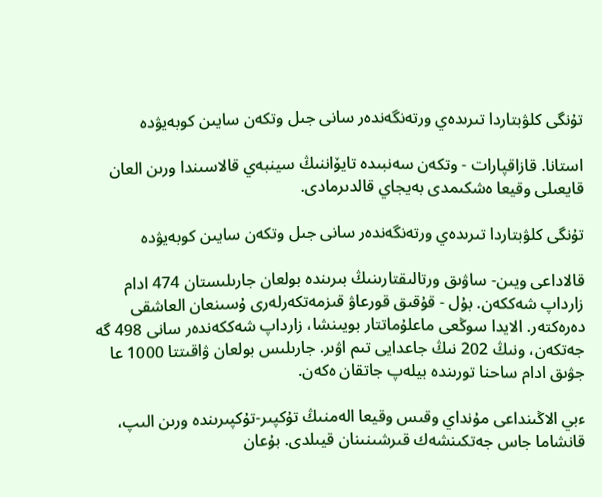تۇنگى كلۋبتاردا تىرىدەي ورتەنگەندەر سانى جىل وتكەن سايىن كوبەيۋدە

استانا. قازاقپارات - وتكەن سەنبىدە تايۆاننىڭ سينبەي قالاسىندا ورىن العان قايعىلى وقيعا ەشكىمدى بەيجاي قالدىرمادى.

تۇنگى كلۋبتاردا تىرىدەي ورتەنگەندەر سانى جىل وتكەن سايىن كوبەيۋدە

قالاداعى ويىن- ساۋىق ورتالىقتارىنىڭ بىرىندە بولعان جارىلىستان 474 ادام زارداپ شەككەن. بۇل - قۇقىق قورعاۋ قىزمەتكەرلەرى ۇسىنعان العاشقى دەرەكتەر. الايدا سوڭعى ماعلۇماتتار بويىنشا، زارداپ شەككەندەر سانى 498 گە جەتكەن، ونىڭ 202 نىڭ جاعدايى تىم اۋىر. جارىلىس بولعان ۋاقىتتا 1000 عا جۋىق ادام ساحنا تورىندە بيلەپ جاتقان ەكەن.

ءبي الاڭىنداعى مۇنداي وقىس وقيعا الەمنىڭ تۇكپىر-تۇكپىرىندە ورىن الىپ، قانشاما جاس جەتكىنشەك قىرشىنىنان قيىلدى. بۇعان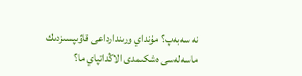نە سەبەپ؟ مۇنداي ورىندارداعى قاۋىپسىزدىك ماسەلەسى ەشكىمدى الاڭداتپاي ما؟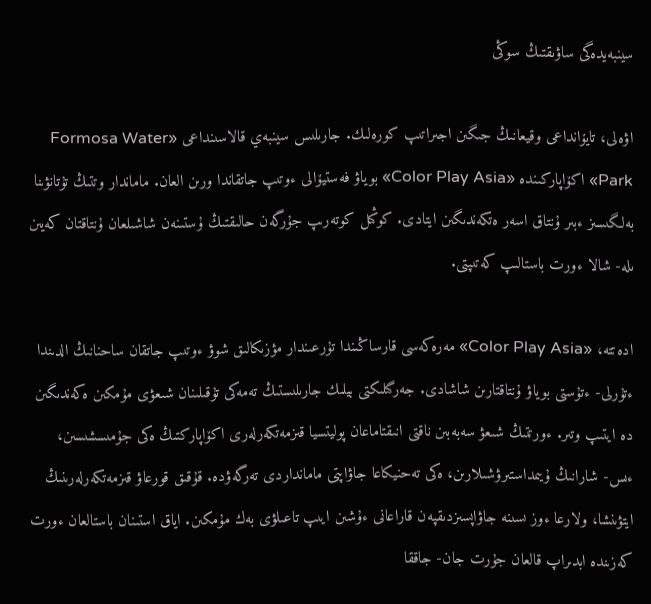سينبەيدەگى ساۋىقتىڭ سوڭى

اۋەلى، تايۆانداعى وقيعانىڭ جىگىن اجىراتىپ كورەلىك. جارىلىس سينبەي قالاسىنداعى «Formosa Water Park» اكۆاپاركىندە «Color Play Asia» بوياۋ فەستيۆالى ءوتىپ جاتقاندا ورىن العان. ماماندار وتتىڭ تۇتانۋىنا بەلگىسىز ءبىر ۇنتاق اسەر ەتكەندىگىن ايتادى. كوڭىل كوتەرىپ جۇرگەن حالىقتىڭ ۇستىنەن شاشىلعان ۇنتاقتان كەيىن ىلە- شالا ءورت باستالىپ كەتىپتى.

ادەتتە، «Color Play Asia» مەرەكەسى قارساڭىندا تۇرعىندار مۋزىكالىق شوۋ ءوتىپ جاتقان ساحنانىڭ الدىندا ءتۇرلى- ءتۇستى بوياۋ ۇنتاقتارىن شاشادى. جەرگىلىكتى بيلىك جارىلىستىڭ تەمەكى تۇقىلىنان شىعۋى مۇمكىن ەكەندىگىن دە ايتىپ وتىر. ءورتتىڭ شىعۋ سەبەبىن ناقتى انىقتاماعان پوليتسيا قىزمەتكەرلەرى اكۆاپاركتىڭ ەكى جۇمىسشىسىن، ءىس- شارانىڭ ۇيىمداستىرۋشىلارىن، ەكى تەحنيكاعا جاۋاپتى مامانداردى تەرگەۋدە. قۇقىق قورعاۋ قىزمەتكەرلەرىنىڭ ايتۋىنشا، ولارعا ءوز ىسىنە جاۋاپسىزدىقپەن قاراعانى ءۇشىن ايىپ تاعىلۋى بەك مۇمكىن. اياق استىنان باستالعان ءورت كەزىندە ابدىراپ قالعان جۇرت جان- جاققا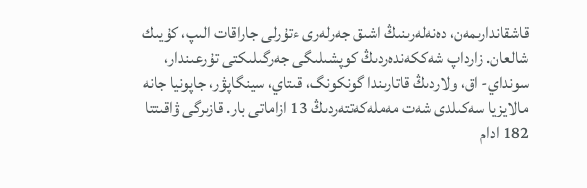قاشقاندارىمەن، دەنەلەرىنىڭ اشىق جەرلەرى ءتۇرلى جاراقات الىپ، كۇيىك شالعان. زارداپ شەككەندەردىڭ كوپشىلىگى جەرگىلىكتى تۇرعىندار، سونداي- اق، ولاردىڭ قاتارىندا گونكونگ، قىتاي، سينگاپۋر، جاپونيا جانە مالايزيا سەكىلدى شەت مەملەكەتتەردىڭ 13 ازاماتى بار. قازىرگى ۋاقىتتا 182 ادام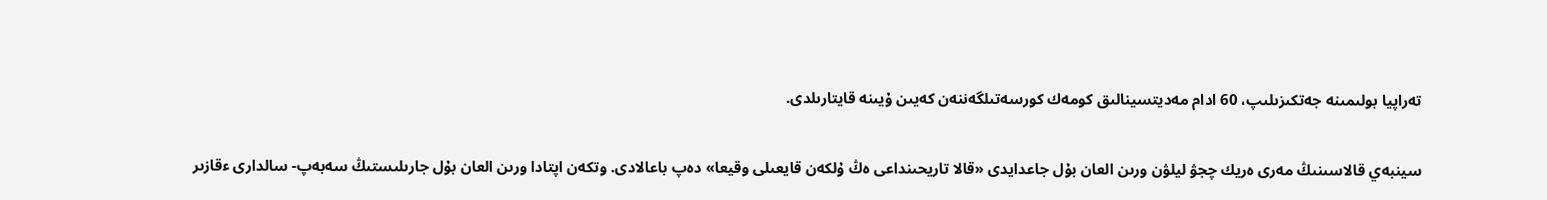تەراپيا بولىمىنە جەتكىزىلىپ، 60 ادام مەديتسينالىق كومەك كورسەتىلگەننەن كەيىن ۇيىنە قايتارىلدى.

سينبەي قالاسىنىڭ مەرى ەريك چجۋ ليلۋن ورىن العان بۇل جاعدايدى «قالا تاريحىنداعى ەڭ ۇلكەن قايعىلى وقيعا» دەپ باعالادى. وتكەن اپتادا ورىن العان بۇل جارىلىستىڭ سەبەپ- سالدارى ءقازىر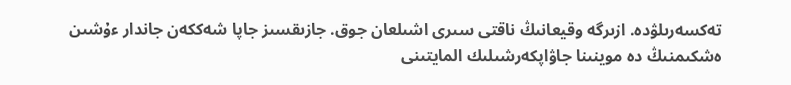تەكسەرىلۋدە. ازىرگە وقيعانىڭ ناقتى سىرى اشىلعان جوق. جازىقسىز جاپا شەككەن جاندار ءۇشىن ەشكىمنىڭ دە موينىنا جاۋاپكەرشىلىك المايتىنى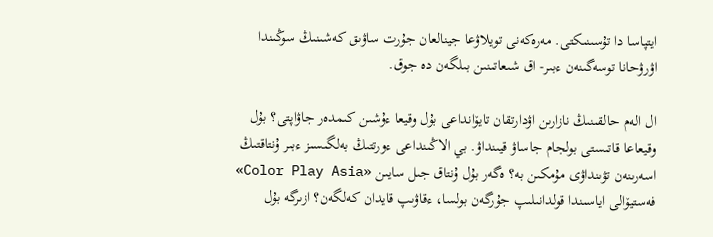ايتپاسا دا تۇسىنىكتى. مەرەكەنى تويلاۋعا جينالعان جۇرت ساۋىق كەشىنىڭ سوڭىندا اۋرۋحانا توسەگىنەن ءبىر- اق شىعاتىنىن بىلگەن دە جوق.

ال الەم حالقىنىڭ نازارىن اۋدارتقان تايۆانداعى بۇل وقيعا ءۇشىن كىمدەر جاۋاپتى؟ بۇل وقيعاعا قاتىستى بولجام جاساۋ قيىنداۋ. بي الاڭىنداعى ءورتتىڭ بەلگىسىز ءبىر ۇنتاقتىڭ اسەرىنەن تۋىنداۋى مۇمكىن بە؟ ەگەر بۇل ۇنتاق جىل سايىن «Color Play Asia» فەستيۆالى اياسىندا قولدانىلىپ جۇرگەن بولسا، ءقاۋىپ قايدان كەلگەن؟ ازىرگە بۇل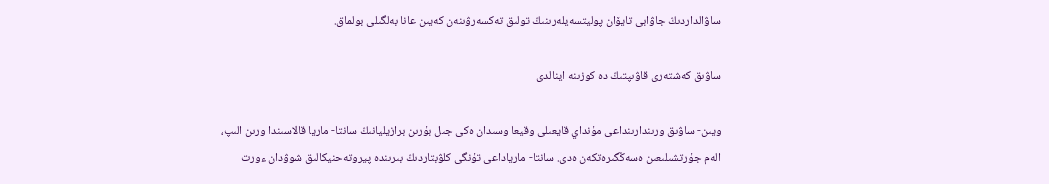ساۋالداردىڭ جاۋابى تايۆان پوليتسەيلەرىنىڭ تولىق تەكسەرۋىنەن كەيىن عانا بەلگىلى بولماق.

ساۋىق كەشتەرى قاۋىپتىڭ دە كوزىنە اينالدى

ويىن- ساۋىق ورىندارىنداعى مۇنداي قايعىلى وقيعا وسىدان ەكى جىل بۇرىن برازيليانىڭ سانتا- ماريا قالاسىندا ورىن الىپ، الەم جۇرتشىلىعىن ەسەڭگىرەتكەن ەدى. سانتا- مارياداعى تۇنگى كلۋبتاردىڭ بىرىندە پيروتەحنيكالىق شوۋدان ءورت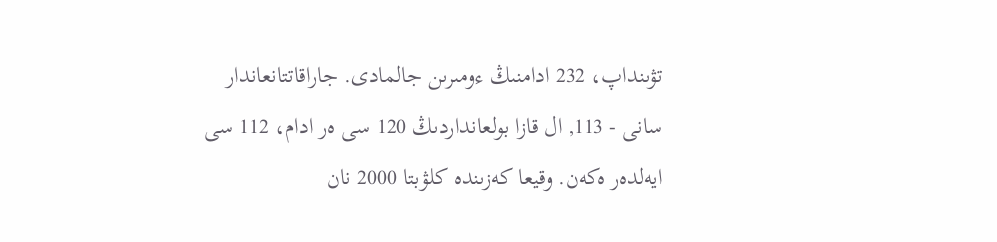تۋىنداپ، 232 ادامنىڭ ءومىرىن جالمادى. جاراقاتتانعاندار سانى - 113, ال قازا بولعانداردىڭ 120 سى ەر ادام، 112 سى ايەلدەر ەكەن. وقيعا كەزىندە كلۋبتا 2000 نان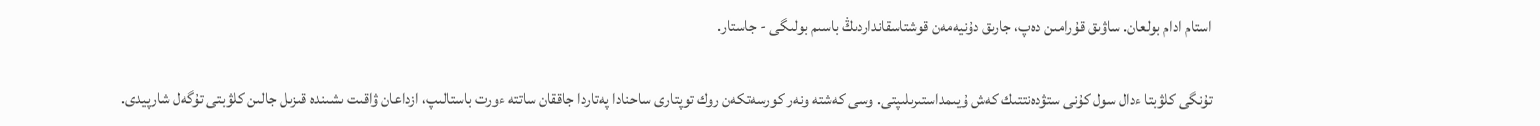استام ادام بولعان. ساۋىق قۇرامىن دەپ، جارىق دۇنيەمەن قوشتاسقانداردىڭ باسىم بولىگى - جاستار.

تۇنگى كلۋبتا ءدال سول كۇنى ستۋدەنتتىك كەش ۇيىمداستىرىلىپتى. وسى كەشتە ونەر كورسەتكەن روك توپتارى ساحنادا پەتاردا جاققان ساتتە ءورت باستالىپ، ازداعان ۋاقىت ىشىندە قىزىل جالىن كلۋبتى تۇگەل شارپيدى.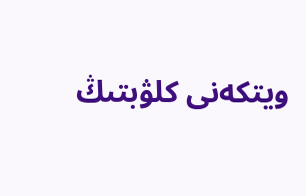ويتكەنى كلۋبتىڭ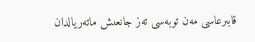قابىرعاسى مەن توبەسى تەز جانعىش ماتەريالدان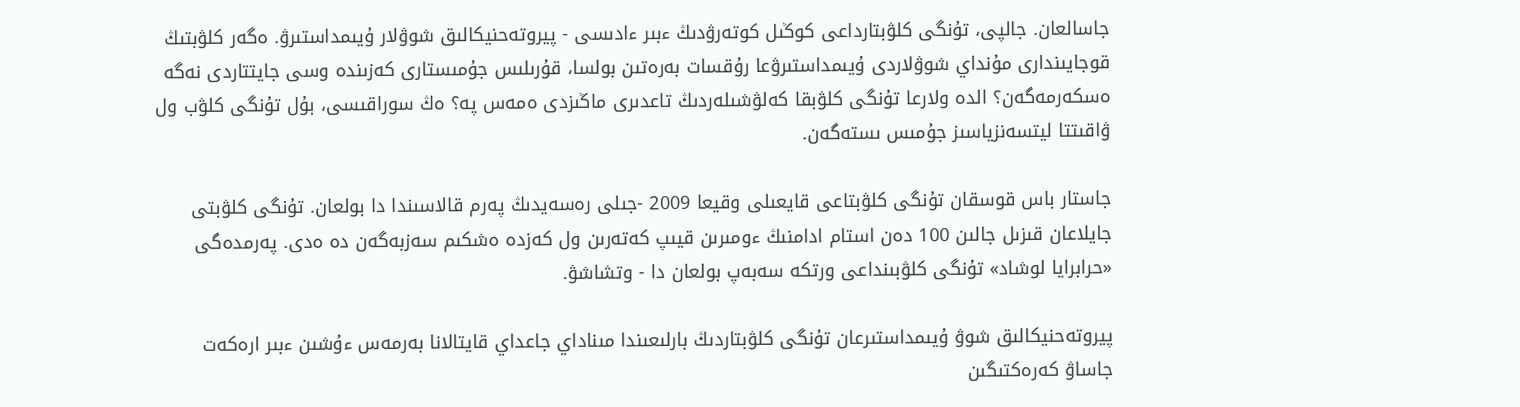جاسالعان. جالپى، تۇنگى كلۋبتارداعى كوڭىل كوتەرۋدىڭ ءبىر ءادىسى - پيروتەحنيكالىق شوۋلار ۇيىمداستىرۋ. ەگەر كلۋبتىڭ قوجايىندارى مۇنداي شوۋلاردى ۇيىمداستىرۋعا رۇقسات بەرەتىن بولسا، قۇرىلىس جۇمىستارى كەزىندە وسى جايتتاردى نەگە ەسكەرمەگەن؟ الدە ولارعا تۇنگى كلۋبقا كەلۋشىلەردىڭ تاعدىرى ماڭىزدى ەمەس پە؟ ەڭ سوراقىسى، بۇل تۇنگى كلۋب ول ۋاقىتتا ليتسەنزياسىز جۇمىس ىستەگەن.

جاستار باس قوسقان تۇنگى كلۋبتاعى قايعىلى وقيعا 2009 -جىلى رەسەيدىڭ پەرم قالاسىندا دا بولعان. تۇنگى كلۋبتى جايلاعان قىزىل جالىن 100 دەن استام ادامنىڭ ءومىرىن قيىپ كەتەرىن ول كەزدە ەشكىم سەزبەگەن دە ەدى. پەرمدەگى «حرابرايا لوشاد» تۇنگى كلۋبىنداعى ورتكە سەبەپ بولعان دا - وتشاشۋ.

پيروتەحنيكالىق شوۋ ۇيىمداستىرعان تۇنگى كلۋبتاردىڭ بارلىعىندا مىناداي جاعداي قايتالانا بەرمەس ءۇشىن ءبىر ارەكەت جاساۋ كەرەكتىگىن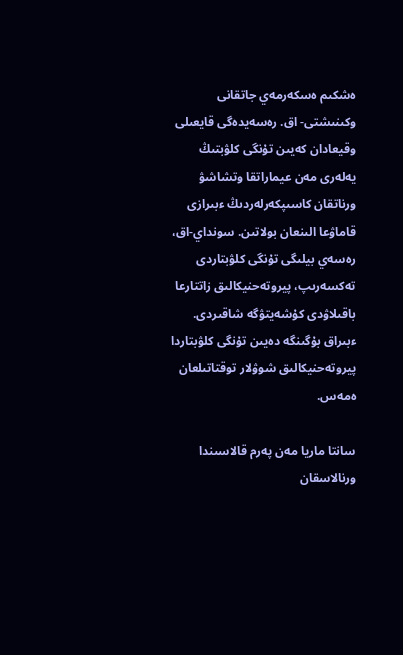ەشكىم ەسكەرمەي جاتقانى وكىنىشتى- اق. رەسەيدەگى قايعىلى وقيعادان كەيىن تۇنگى كلۋبتىڭ يەلەرى مەن عيماراتقا وتشاشۋ ورناتقان كاسىپكەرلەردىڭ ءبىرازى قاماۋعا الىنعان بولاتىن. سونداي-اق، رەسەي بيلىگى تۇنگى كلۋبتاردى تەكسەرىپ، پيروتەحنيكالىق زاتتارعا باقىلاۋدى كۇشەيتۋگە شاقىردى. ءبىراق بۇگىنگە دەيىن تۇنگى كلۋبتاردا پيروتەحنيكالىق شوۋلار توقتاتىلعان ەمەس.

سانتا ماريا مەن پەرم قالاسىندا ورنالاسقان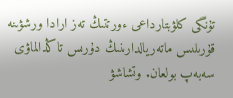تۇنگى كلۋبتارداعى ءورتتىڭ تەز ارادا ورشۋىنە قۇرىلىس ماتەريالدارىنىڭ دۇرىس تاڭدالماۋى سەبەپ بولعان. وتشاشۋ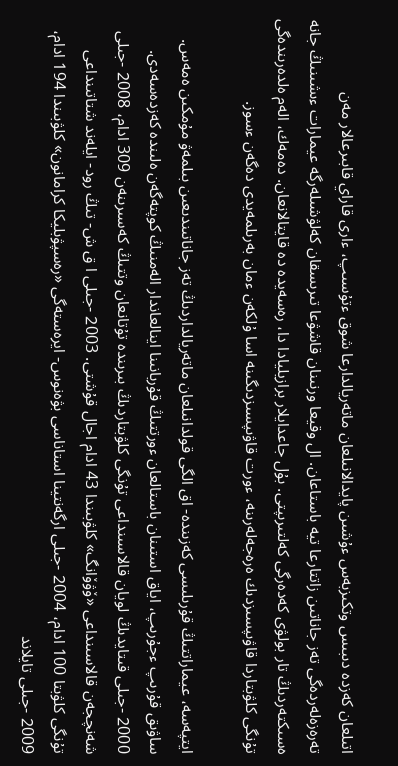اتىلعان كەزدە دىبىس وتكىزبەس ءۇشىن پايدالانىلعان ماتەريالدارعا شوق ءتۇسىپ، ءارى قاراي قابىرعالار مەن تەرەزەلەردەگى تەز جاناتىن زاتتارعا تيە باستاعان. ال وقيعا ورنىنان قاشۋعا تىرىسقان كەلۋشىلەرگە عيمارات ءىشىنىڭ جانە ەسىكتەردىڭ تار بولۋى كەدەرگى كەلتىرىپتى. بۇل جاعدايلار برازيليادا دا، رەسەيدە دە قايتالانعان. دەمەك، الەم ەلدەرىندەگى تۇنگى كلۋبتاردا قاۋىپسىزدىك ەرەجەلەرىنە، ءورت قاۋىپسىزدىگىنە اسا ۇلكەن ءمان بەرىلمەيدى دەگەن ءسوز.

ايتپەسە، عيماراتتىڭ قۇرىلىسى كەزىندە- اق الگى قولدانىلعان ماتەريالداردىڭ تەز جاناتىندىعىن بىلمەۋ مۇمكىن ەمەس. ساۋىق قۇرىپ ءجۇرىپ، اياق استىنان باستالعان ءورتتىڭ قۇربانىنا اينالعاندار الەمنىڭ كوپتەگەن ەلىندە كەزدەسەدى. 2000 -جىلى قىتايدىڭ لويان قالاسىنداعى تۇنگى كلۋبتاردىڭ بىرىندە تۇتانعان وتتىڭ كەسىرىنەن 309 ادام، 2008 -جىلى شەنچجەن قالاسىنداعى «ۆۋۆانگ» كلۋبىندا 43 ادام اجال قۇشتى. 2003 -جىلى ا ق ش- تىڭ رود- ايلەند شتاتىنداعى تۇنگى كلۋبتا 100 ادام، 2004 -جىلى ارگەنتينا استاناسى بۋەنوس- ايرەستەگى «رەسپۋبليكا كرامانون» كلۋبىندا 194 ادام، 2009 -جىلى تايلاند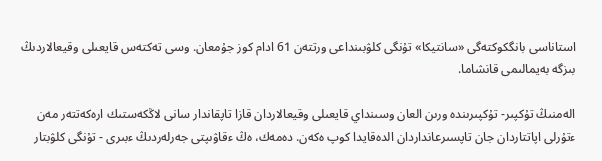استاناسى بانگكوكتەگى «سانتيكا» تۇنگى كلۋبىنداعى ورتتەن 61 ادام كوز جۇمعان. وسى تەكتەس قايعىلى وقيعالاردىڭ بىزگە بەيمالىمى قانشاما.

الەمنىڭ تۇكپىر- تۇكپىرىندە ورىن العان وسىنداي قايعىلى وقيعالاردان قازا تاپقاندار سانى لاڭكەستىك ارەكەتتەر مەن ءتۇرلى اپاتتاردان جان تاپسىرعانداردان الدەقايدا كوپ ەكەن. دەمەك، ەڭ ءقاۋىپتى جەرلەردىڭ ءبىرى - تۇنگى كلۋبتار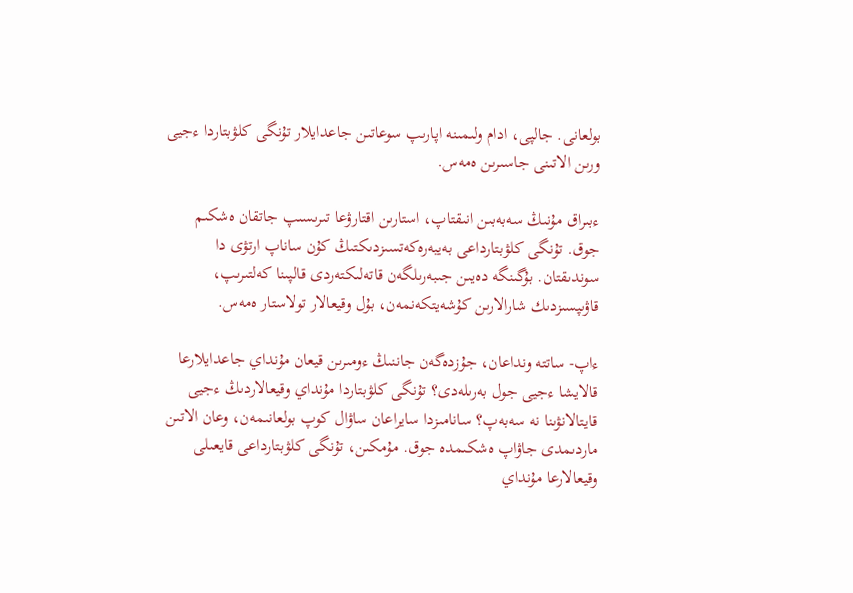بولعانى. جالپى، ادام ولىمىنە اپارىپ سوعاتىن جاعدايلار تۇنگى كلۋبتاردا ءجيى ورىن الاتىنى جاسىرىن ەمەس.

ءبىراق مۇنىڭ سەبەبىن انىقتاپ، استارىن اقتارۋعا تىرىسىپ جاتقان ەشكىم جوق. تۇنگى كلۋبتارداعى بەيبەرەكەتسىزدىكتىڭ كۇن ساناپ ارتۋى دا سوندىقتان. بۇگىنگە دەيىن جىبەرىلگەن قاتەلىكتەردى قالپىنا كەلتىرىپ، قاۋىپسىزدىك شارالارىن كۇشەيتكەنمەن، بۇل وقيعالار تولاستار ەمەس.

ءاپ- ساتتە ونداعان، جۇزدەگەن جاننىڭ ءومىرىن قيعان مۇنداي جاعدايلارعا قالايشا ءجيى جول بەرىلەدى؟ تۇنگى كلۋبتاردا مۇنداي وقيعالاردىڭ ءجيى قايتالانۋىنا نە سەبەپ؟ سانامىزدا سايراعان ساۋال كوپ بولعانىمەن، وعان الاتىن ماردىمدى جاۋاپ ەشكىمدە جوق. مۇمكىن، تۇنگى كلۋبتارداعى قايعىلى وقيعالارعا مۇنداي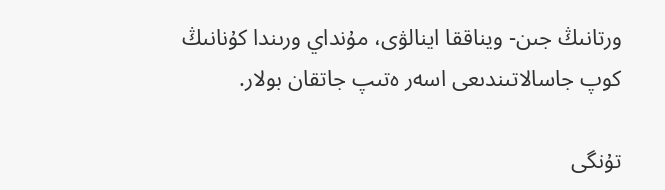ورتانىڭ جىن- ويناققا اينالۋى، مۇنداي ورىندا كۇنانىڭ كوپ جاسالاتىندىعى اسەر ەتىپ جاتقان بولار.

تۇنگى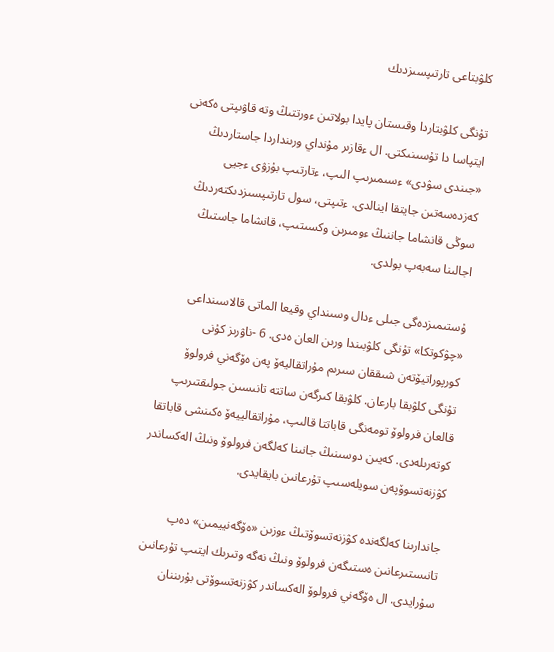كلۋبتاعى تارتىپسىزدىك

تۇنگى كلۋبتاردا وقىستان پايدا بولاتىن ءورتتىڭ وتە قاۋىپتى ەكەنى ايتپاسا دا تۇسىنىكتى. ال ءقازىر مۇنداي ورىنداردا جاستاردىڭ «جىندى سۋدى» ءسىمىرىپ الىپ، ءتارتىپ بۇزۋى ءجيى كەزدەسەتىن جايتقا اينالدى. ءتىپتى، سول تارتىپسىزدىكتەردىڭ سوڭى قانشاما جاننىڭ ءومىرىن وكسىتىپ، قانشاما جاستىڭ اجالىنا سەبەپ بولدى.

ۇستىمىزدەگى جىلى ءدال وسىنداي وقيعا الماتى قالاسىنداعى «چۋكوتكا» تۇنگى كلۋبىندا ورىن العان ەدى. 6 -ناۋرىز كۇنى كورپوراتيۆتەن شىققان سىرىم مۇراتقاليەۆ پەن ەۆگەني فرولوۆ تۇنگى كلۋبقا بارعان. كلۋبقا كىرگەن ساتتە تانىسىن جولىقتىرىپ قالعان فرولوۆ تومەنگى قاباتتا قالىپ، مۇراتقالييەۆ ەكىنشى قاباتقا كوتەرىلەدى. كەيىن دوسىنىڭ جانىنا كەلگەن فرولوۆ ونىڭ الەكساندر كۋزنەتسوۆپەن سويلەسىپ تۇرعانىن بايقايدى.

جاندارىنا كەلگەندە كۋزنەتسوۆتىڭ ءوزىن «ەۆگەنييمىن» دەپ تانىستىرعانىن ەستىگەن فرولوۆ ونىڭ نەگە وتىرىك ايتىپ تۇرعانىن سۇرايدى. ال ەۆگەني فرولوۆ الەكساندر كۋزنەتسوۆتى بۇرىننان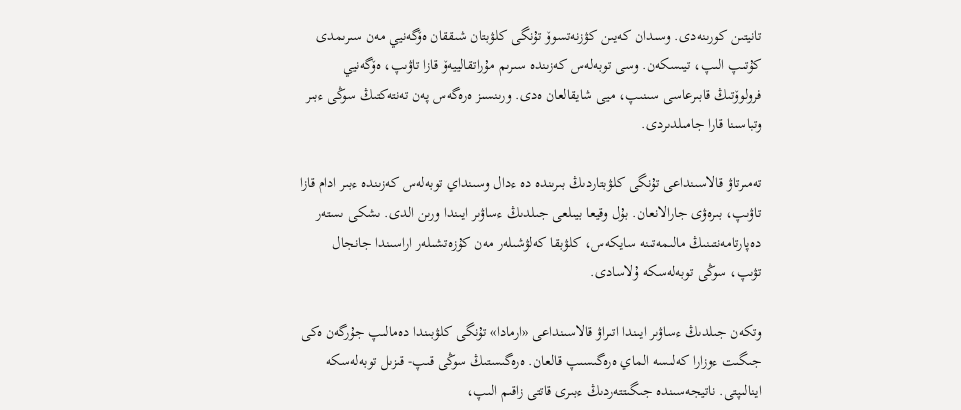تانيتىن كورىنەدى. وسىدان كەيىن كۋزنەتسوۆ تۇنگى كلۋبتان شىققان ەۆگەنيي مەن سىرىمدى كۇتىپ الىپ، تيىسكەن. وسى توبەلەس كەزىندە سىرىم مۇراتقالييەۆ قازا تاۋىپ، ەۆگەنيي فرولوۆتىڭ قابىرعاسى سىنىپ، ميى شايقالعان ەدى. ورىنسىز ەرەگەس پەن تەنتەكتىڭ سوڭى ءبىر وتباسىنا قارا جامىلدىردى.

تەمىرتاۋ قالاسىنداعى تۇنگى كلۋبتاردىڭ بىرىندە دە ءدال وسىنداي توبەلەس كەزىندە ءبىر ادام قازا تاۋىپ، بىرەۋى جارالانعان. بۇل وقيعا بيىلعى جىلدىڭ ءساۋىر ايىندا ورىن الدى. ىشكى ىستەر دەپارتامەنتىنىڭ مالىمەتىنە سايكەس، كلۋبقا كەلۋشىلەر مەن كۇزەتشىلەر اراسىندا جانجال تۋىپ، سوڭى توبەلەسكە ۇلاسادى.

وتكەن جىلدىڭ ءساۋىر ايىندا اتىراۋ قالاسىنداعى «ارمادا» تۇنگى كلۋبىندا دەمالىپ جۇرگەن ەكى جىگىت ءوزارا كەلىسە الماي ەرەگىسىپ قالعان. ەرەگىستىڭ سوڭى قىپ- قىزىل توبەلەسكە اينالىپتى. ناتيجەسىندە جىگىتتەردىڭ ءبىرى قاتتى زاقىم الىپ،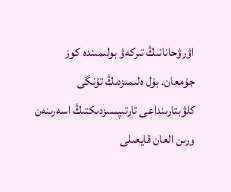اۋرۋحانانىڭ تىركەۋ بولىمىندە كوز جۇمعان. بۇل ەلىمىزدىڭ تۇنگى كلۋبتارىنداعى تارتىپسىزدىكتىڭ اسەرىنەن ورىن العان قايعىلى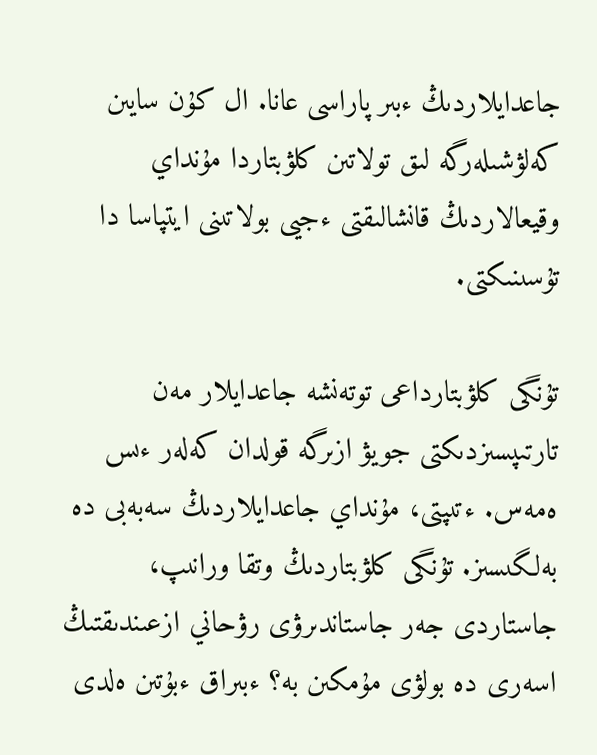جاعدايلاردىڭ ءبىر پاراسى عانا. ال كۇن سايىن كەلۋشىلەرگە لىق تولاتىن كلۋبتاردا مۇنداي وقيعالاردىڭ قانشالىقتى ءجيى بولاتىنى ايتپاسا دا تۇسىنىكتى.

تۇنگى كلۋبتارداعى توتەنشە جاعدايلار مەن تارتىپسىزدىكتى جويۋ ازىرگە قولدان كەلەر ءىس ەمەس. ءتىپتى، مۇنداي جاعدايلاردىڭ سەبەبى دە بەلگىسىز. تۇنگى كلۋبتاردىڭ وتقا ورانىپ، جاستاردى جەر جاستاندىرۋى رۋحاني ازعىندىقتىڭ اسەرى دە بولۋى مۇمكىن بە؟ ءبىراق ءبۇتىن ەلدى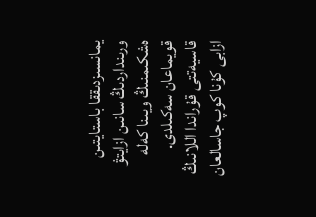يمانسىزدىققا باستايتىن ورىنداردىڭ سانىن ازايتۋ ەشكىمنىڭ ويىنا كەلە قويماعان سەكىلدى. قاسيەتتى قۇراندا اللانىڭ ازابى كۇنا كوپ جاسالعان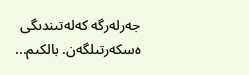جەرلەرگە كەلەتىندىگى ەسكەرتىلگەن. بالكىم...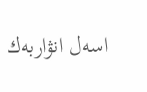اسەل انۋاربەك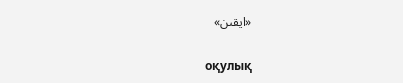«ايقىن»

оқулық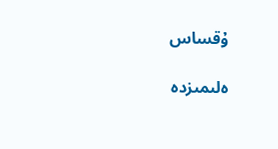ۇقساس

ەلىمىزدە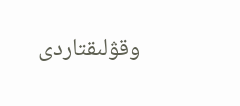وقۋلىقتاردى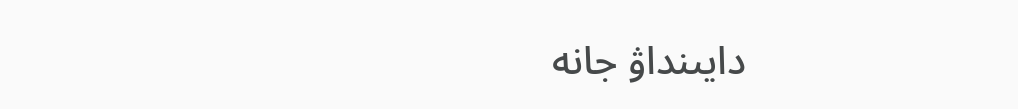دايىنداۋ جانە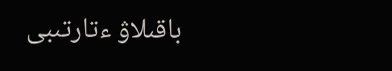باقىلاۋ ءتارتىبى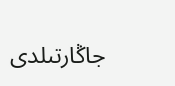جاڭارتىلدى